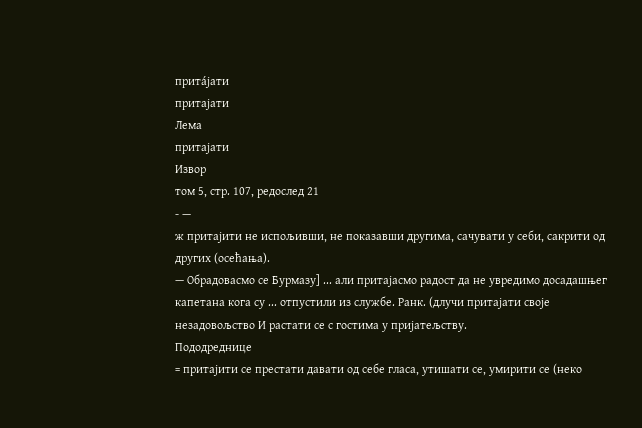прита́јати
притајати
Лема
притајати
Извор
том 5, стр. 107, редослед 21
- —
ж притајити не испољивши, не показавши другима, сачувати у себи, сакрити од других (осећања).
— Обрадовасмо се Бурмазу] ... али притајасмо радост да не увредимо досадашњег капетана кога су ... отпустили из службе. Ранк. (длучи притајати своје незадовољство И растати се с гостима у пријатељству.
Пододреднице
= притајити се престати давати од себе гласа, утишати се, умирити се (неко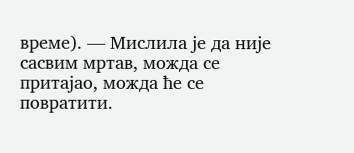време). — Мислила је да није сасвим мртав, можда се притајао, можда ће се повратити.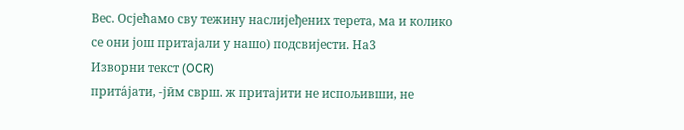Вес. Осјећамо сву тежину наслијеђених терета, ма и колико се они још притајали у нашо) подсвијести. На3
Изворни текст (OCR)
прита́јати, -јӣм сврш. ж притајити не испољивши, не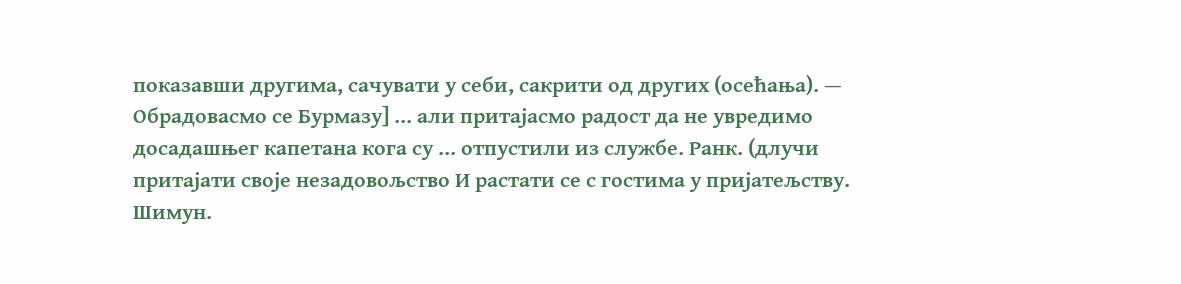показавши другима, сачувати у себи, сакрити од других (осећања). — Обрадовасмо се Бурмазу] ... али притајасмо радост да не увредимо досадашњег капетана кога су ... отпустили из службе. Ранк. (длучи притајати своје незадовољство И растати се с гостима у пријатељству. Шимун.